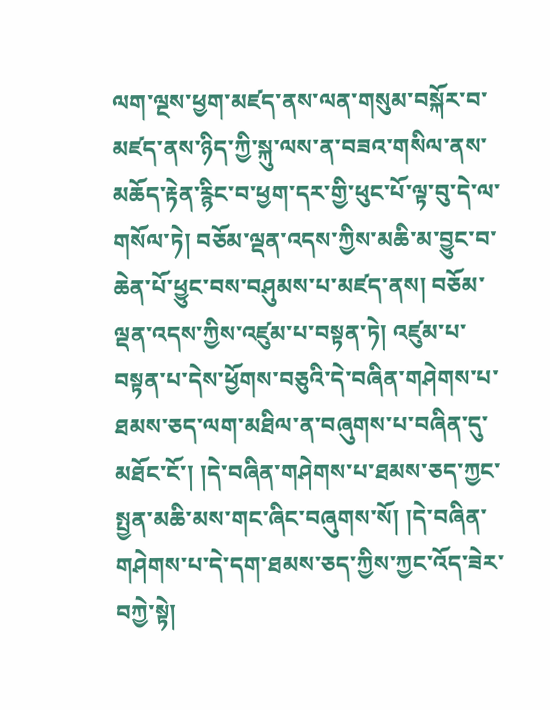ལག་ལྔས་ཕྱག་མཛད་ནས་ལན་གསུམ་བསྐོར་བ་མཛད་ནས་ཉིད་ཀྱི་སྐུ་ལས་ན་བཟའ་གསིལ་ནས་མཆོད་རྟེན་རྙིང་བ་ཕྱག་དར་གྱི་ཕུང་པོ་ལྟ་བུ་དེ་ལ་གསོལ་ཏེ། བཅོམ་ལྡན་འདས་ཀྱིས་མཆི་མ་བྱུང་བ་ཆེན་པོ་ཕྱུང་བས་བཤུམས་པ་མཛད་ནས། བཅོམ་ལྡན་འདས་ཀྱིས་འཛུམ་པ་བསྟན་ཏེ། འཛུམ་པ་བསྟན་པ་དེས་ཕྱོགས་བཅུའི་དེ་བཞིན་གཤེགས་པ་ཐམས་ཅད་ལག་མཐིལ་ན་བཞུགས་པ་བཞིན་དུ་མཐོང་ངོ་། །དེ་བཞིན་གཤེགས་པ་ཐམས་ཅད་ཀྱང་སྤྱན་མཆི་མས་གང་ཞིང་བཞུགས་སོ། །དེ་བཞིན་གཤེགས་པ་དེ་དག་ཐམས་ཅད་ཀྱིས་ཀྱང་འོད་ཟེར་བཀྱེ་སྟེ།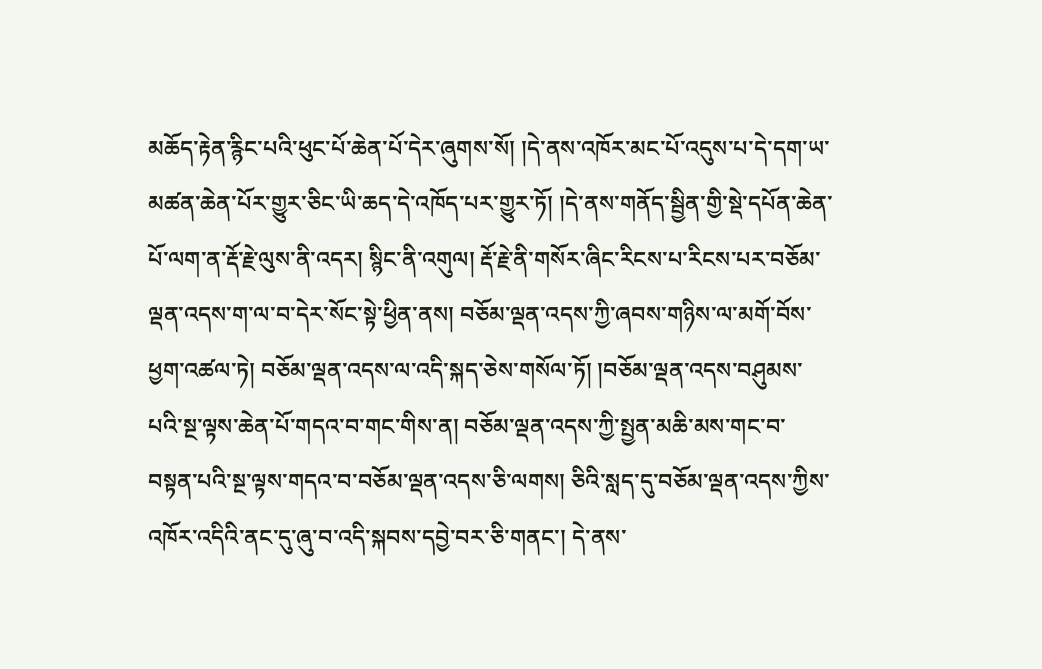མཆོད་རྟེན་རྙིང་པའི་ཕུང་པོ་ཆེན་པོ་དེར་ཞུགས་སོ། །དེ་ནས་འཁོར་མང་པོ་འདུས་པ་དེ་དག་ཡ་མཚན་ཆེན་པོར་གྱུར་ཅིང་ཡི་ཆད་དེ་འཁོད་པར་གྱུར་ཏོ། །དེ་ནས་གནོད་སྦྱིན་གྱི་སྡེ་དཔོན་ཆེན་པོ་ལག་ན་རྡོ་རྗེ་ལུས་ནི་འདར། སྙིང་ནི་འགུལ། རྡོ་རྗེ་ནི་གསོར་ཞིང་རིངས་པ་རིངས་པར་བཅོམ་ལྡན་འདས་ག་ལ་བ་དེར་སོང་སྟེ་ཕྱིན་ནས། བཅོམ་ལྡན་འདས་ཀྱི་ཞབས་གཉིས་ལ་མགོ་བོས་ཕྱག་འཚལ་ཏེ། བཅོམ་ལྡན་འདས་ལ་འདི་སྐད་ཅེས་གསོལ་ཏོ། །བཅོམ་ལྡན་འདས་བཤུམས་པའི་སྔ་ལྟས་ཆེན་པོ་གདའ་བ་གང་གིས་ན། བཅོམ་ལྡན་འདས་ཀྱི་སྤྱན་མཆི་མས་གང་བ་བསྟན་པའི་སྔ་ལྟས་གདའ་བ་བཅོམ་ལྡན་འདས་ཅི་ལགས། ཅིའི་སླད་དུ་བཅོམ་ལྡན་འདས་ཀྱིས་འཁོར་འདིའི་ནང་དུ་ཞུ་བ་འདི་སྐབས་དབྱེ་བར་ཅི་གནང་། དེ་ནས་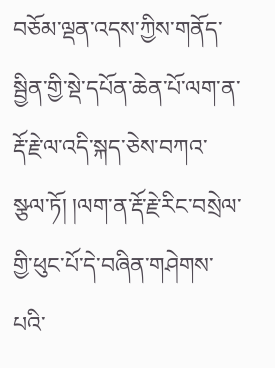བཅོམ་ལྡན་འདས་ཀྱིས་གནོད་སྦྱིན་གྱི་སྡེ་དཔོན་ཆེན་པོ་ལག་ན་རྡོ་རྗེ་ལ་འདི་སྐད་ཅེས་བཀའ་སྩལ་ཏོ། །ལག་ན་རྡོ་རྗེ་རིང་བསྲེལ་གྱི་ཕུང་པོ་དེ་བཞིན་གཤེགས་པའི་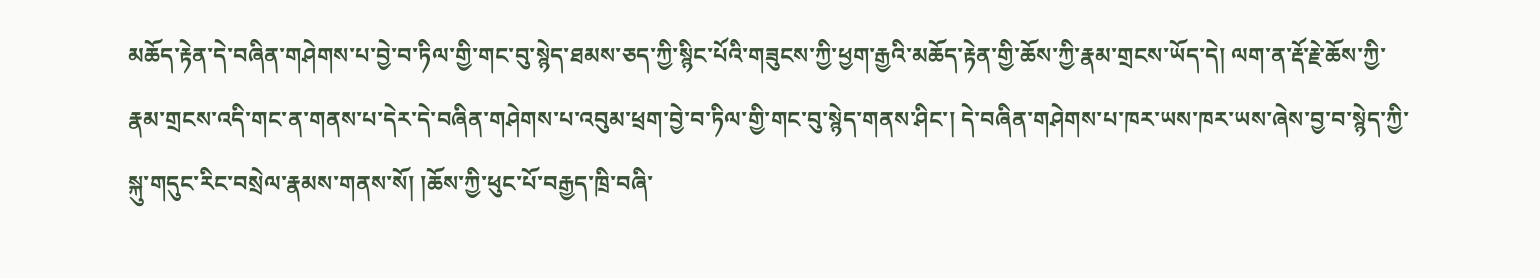མཆོད་རྟེན་དེ་བཞིན་གཤེགས་པ་བྱེ་བ་ཏིལ་གྱི་གང་བུ་སྙེད་ཐམས་ཅད་ཀྱི་སྙིང་པོའི་གཟུངས་ཀྱི་ཕྱག་རྒྱའི་མཆོད་རྟེན་གྱི་ཆོས་ཀྱི་རྣམ་གྲངས་ཡོད་དེ། ལག་ན་རྡོ་རྗེ་ཆོས་ཀྱི་རྣམ་གྲངས་འདི་གང་ན་གནས་པ་དེར་དེ་བཞིན་གཤེགས་པ་འབུམ་ཕྲག་བྱེ་བ་ཏིལ་གྱི་གང་བུ་སྙེད་གནས་ཤིང་། དེ་བཞིན་གཤེགས་པ་ཁར་ཡས་ཁར་ཡས་ཞེས་བྱ་བ་སྙེད་ཀྱི་སྐུ་གདུང་རིང་བསྲེལ་རྣམས་གནས་སོ། །ཆོས་ཀྱི་ཕུང་པོ་བརྒྱད་ཁྲི་བཞི་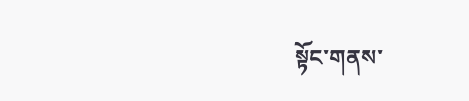སྟོང་གནས་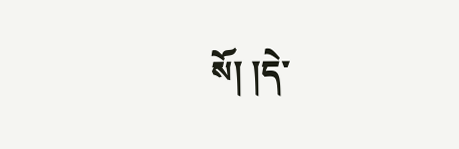སོ། །དེ་